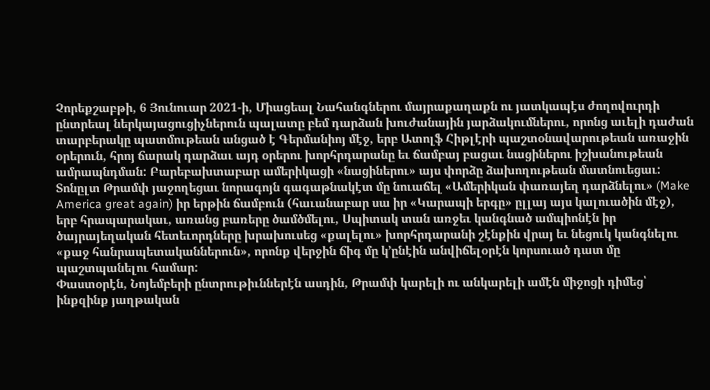Չորեքշաբթի, 6 Յունուար 2021-ի, Միացեալ Նահանգներու մայրաքաղաքն ու յատկապէս ժողովուրդի ընտրեալ ներկայացուցիչներուն պալատը բեմ դարձան խուժանային յարձակումներու, որոնց աւելի դաժան տարբերակը պատմութեան անցած է Գերմանիոյ մէջ, երբ Ատոլֆ Հիթլէրի պաշտօնավարութեան առաջին օրերուն, հրոյ ճարակ դարձաւ այդ օրերու խորհրդարանը եւ ճամբայ բացաւ նացիներու իշխանութեան ամրապնդման: Բարեբախտաբար ամերիկացի «նացիներու» այս փորձը ձախողութեան մատնուեցաւ:
Տոնըլտ Թրամփ յաջողեցաւ նորագոյն գագաթնակէտ մը նուաճել «Ամերիկան փառայեղ դարձնելու» (Make America great again) իր երթին ճամբուն (հաւանաբար սա իր «Կարապի երգը» ըլլայ այս կալուածին մէջ), երբ հրապարակաւ, առանց բառերը ծամծմելու, Սպիտակ տան առջեւ կանգնած ամպիոնէն իր ծայրայեղական հետեւորդները խրախուսեց «քալելու» խորհրդարանի շէնքին վրայ եւ նեցուկ կանգնելու «քաջ հանրապետականներուն», որոնք վերջին ճիգ մը կ’ընէին անվիճելօրէն կորսուած դատ մը պաշտպանելու համար:
Փաստօրէն, Նոյեմբերի ընտրութիւններէն ասդին, Թրամփ կարելի ու անկարելի ամէն միջոցի դիմեց՝ ինքզինք յաղթական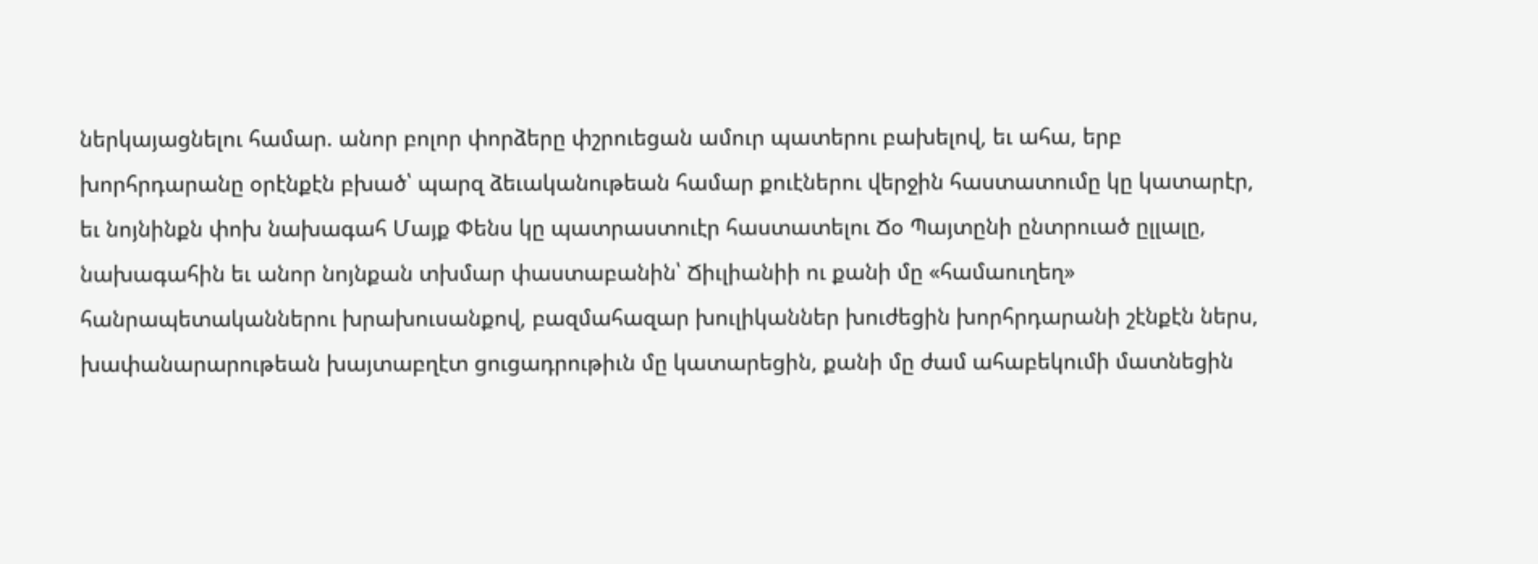ներկայացնելու համար. անոր բոլոր փորձերը փշրուեցան ամուր պատերու բախելով, եւ ահա, երբ խորհրդարանը օրէնքէն բխած՝ պարզ ձեւականութեան համար քուէներու վերջին հաստատումը կը կատարէր, եւ նոյնինքն փոխ նախագահ Մայք Փենս կը պատրաստուէր հաստատելու Ճօ Պայտընի ընտրուած ըլլալը, նախագահին եւ անոր նոյնքան տխմար փաստաբանին՝ Ճիւլիանիի ու քանի մը «համաուղեղ» հանրապետականներու խրախուսանքով, բազմահազար խուլիկաններ խուժեցին խորհրդարանի շէնքէն ներս, խափանարարութեան խայտաբղէտ ցուցադրութիւն մը կատարեցին, քանի մը ժամ ահաբեկումի մատնեցին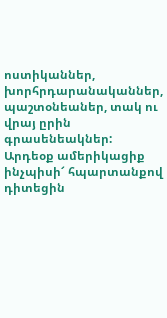ոստիկաններ, խորհրդարանականներ, պաշտօնեաներ, տակ ու վրայ ըրին գրասենեակներ: Արդեօք ամերիկացիք ինչպիսի՜ հպարտանքով դիտեցին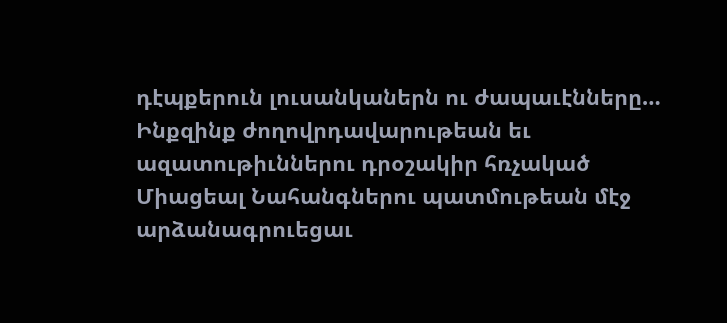դէպքերուն լուսանկաներն ու ժապաւէնները…
Ինքզինք ժողովրդավարութեան եւ ազատութիւններու դրօշակիր հռչակած Միացեալ Նահանգներու պատմութեան մէջ արձանագրուեցաւ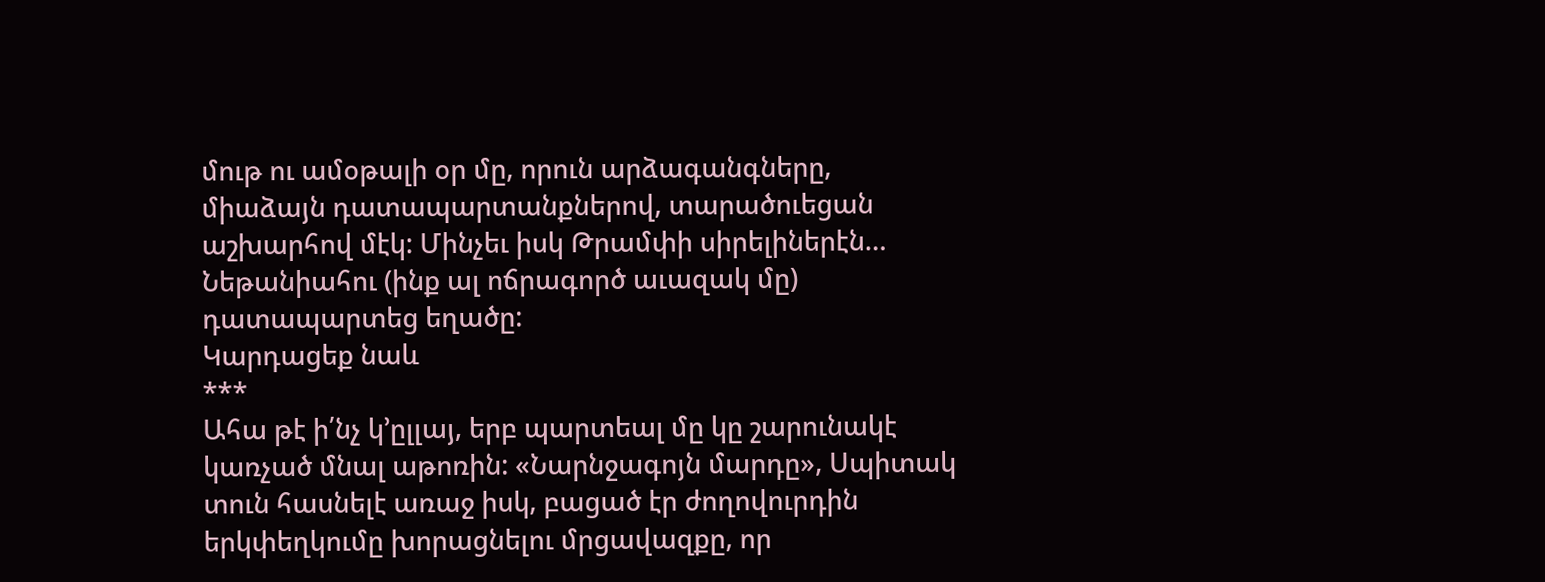մութ ու ամօթալի օր մը, որուն արձագանգները, միաձայն դատապարտանքներով, տարածուեցան աշխարհով մէկ: Մինչեւ իսկ Թրամփի սիրելիներէն… Նեթանիահու (ինք ալ ոճրագործ աւազակ մը) դատապարտեց եղածը:
Կարդացեք նաև
***
Ահա թէ ի՛նչ կ’ըլլայ, երբ պարտեալ մը կը շարունակէ կառչած մնալ աթոռին: «Նարնջագոյն մարդը», Սպիտակ տուն հասնելէ առաջ իսկ, բացած էր ժողովուրդին երկփեղկումը խորացնելու մրցավազքը, որ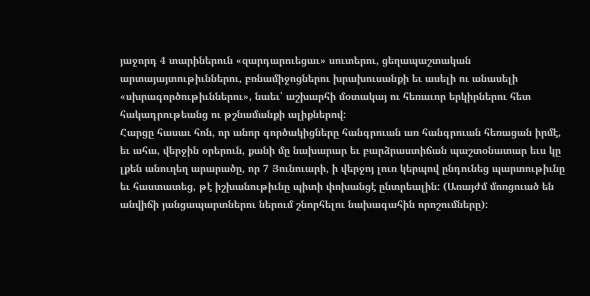յաջորդ 4 տարիներուն «զարդարուեցաւ» սուտերու, ցեղապաշտական արտայայտութիւններու, բռնամիջոցներու խրախուսանքի եւ ասելի ու անասելի «սխրագործութիւններու», նաեւ՝ աշխարհի մօտակայ ու հեռաւոր երկիրներու հետ հակադրութեանց ու թշնամանքի ալիքներով:
Հարցը հասաւ հոն, որ անոր գործակիցները հանգրուան առ հանգրուան հեռացան իրմէ, եւ ահա, վերջին օրերուն, քանի մը նախարար եւ բարձրաստիճան պաշտօնատար եւս կը լքեն անուղեղ արարածը, որ 7 Յունուարի, ի վերջոյ լուռ կերպով ընդունեց պարտութիւնը եւ հաստատեց, թէ իշխանութիւնը պիտի փոխանցէ ընտրեալին: (Առայժմ մոռցուած են անվիճի յանցապարտներու ներում շնորհելու նախագահին որոշումները):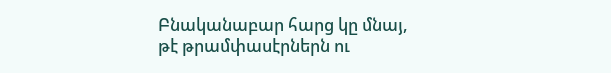Բնականաբար հարց կը մնայ, թէ թրամփասէրներն ու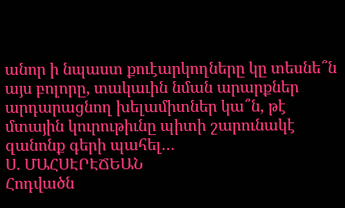անոր ի նպաստ քուէարկողները կը տեսնե՞ն այս բոլորը, տակաւին նման արարքներ արդարացնող խելամիտներ կա՞ն, թէ մտային կուրութիւնը պիտի շարունակէ զանոնք գերի պահել…
Ս. ՄԱՀՍԷՐԷՃԵԱՆ
Հոդվածն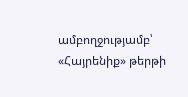ամբողջությամբ՝ «Հայրենիք» թերթի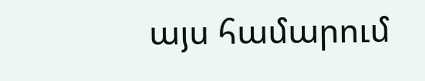այս համարում